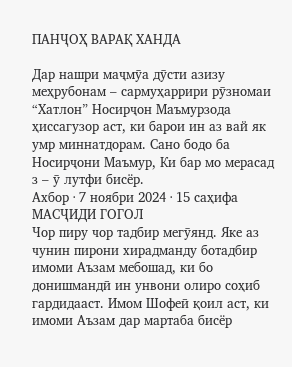ПАНҶОҲ ВАРАҚ ХАНДА

Дар нашри маҷмӯа дӯсти азизу меҳрубонам – сармуҳаррири рӯзномаи “Хатлон” Носирҷон Маъмурзода ҳиссагузор аст, ки барои ин аз вай як умр миннатдорам. Сано бодо ба Носирҷони Маъмур, Ки бар мо мерасад з – ӯ лутфи бисёр.
Ахбор · 7 ноябри 2024 · 15 саҳифа
МАСҶИДИ ГОГОЛ
Чор пиру чор тадбир мегӯянд. Яке аз чунин пирони хирадманду ботадбир имоми Аъзам мебошад, ки бо донишмандӣ ин унвони олиро соҳиб гардидааст. Имом Шофеӣ қоил аст, ки имоми Аъзам дар мартаба бисёр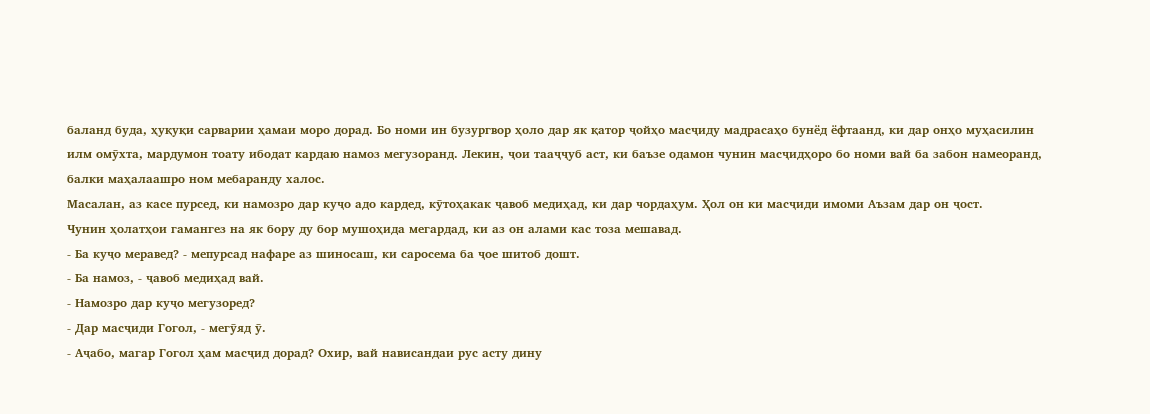баланд буда, ҳуқуқи сарварии ҳамаи моро дорад. Бо номи ин бузургвор ҳоло дар як қатор ҷойҳо масҷиду мадрасаҳо бунёд ёфтаанд, ки дар онҳо муҳасилин илм омӯхта, мардумон тоату ибодат кардаю намоз мегузоранд. Лекин, ҷои тааҷҷуб аст, ки баъзе одамон чунин масҷидҳоро бо номи вай ба забон намеоранд, балки маҳалаашро ном мебаранду халос.
Масалан, аз касе пурсед, ки намозро дар куҷо адо кардед, кӯтоҳакак ҷавоб медиҳад, ки дар чордаҳум. Ҳол он ки масҷиди имоми Аъзам дар он ҷост.
Чунин ҳолатҳои гамангез на як бору ду бор мушоҳида мегардад, ки аз он алами кас тоза мешавад.
- Ба куҷо меравед? - мепурсад нафаре аз шиносаш, ки саросема ба ҷое шитоб дошт.
- Ба намоз, - ҷавоб медиҳад вай.
- Намозро дар куҷо мегузоред?
- Дар масҷиди Гогол, - мегӯяд ӯ.
- Аҷабо, магар Гогол ҳам масҷид дорад? Охир, вай нависандаи рус асту дину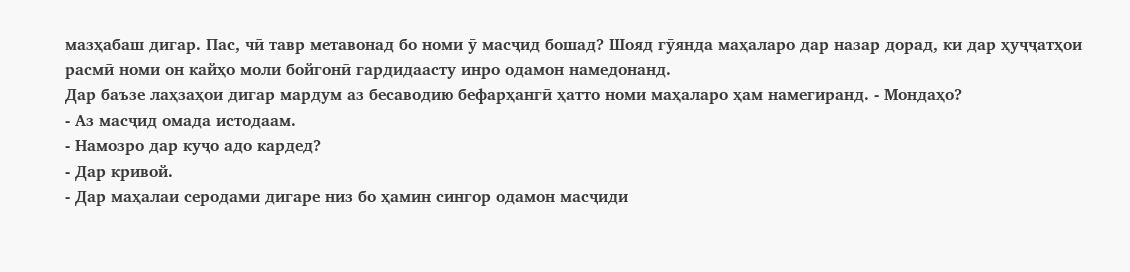мазҳабаш дигар. Пас, чӣ тавр метавонад бо номи ӯ масҷид бошад? Шояд гӯянда маҳаларо дар назар дорад, ки дар ҳуҷҷатҳои расмӣ номи он кайҳо моли бойгонӣ гардидаасту инро одамон намедонанд.
Дар баъзе лаҳзаҳои дигар мардум аз бесаводию бефарҳангӣ ҳатто номи маҳаларо ҳам намегиранд. - Мондаҳо?
- Аз масҷид омада истодаам.
- Намозро дар куҷо адо кардед?
- Дар кривой.
- Дар маҳалаи серодами дигаре низ бо ҳамин сингор одамон масҷиди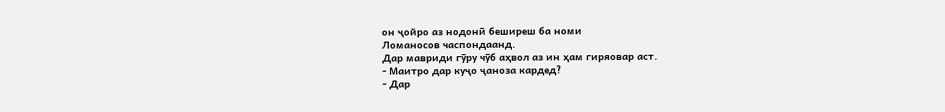он ҷойро аз нодонӣ беширеш ба номи
Ломаносов часпондаанд.
Дар мавриди гӯру чӯб аҳвол аз ин ҳам гиряовар аст.
- Маитро дар куҷо ҷаноза кардед?
- Дар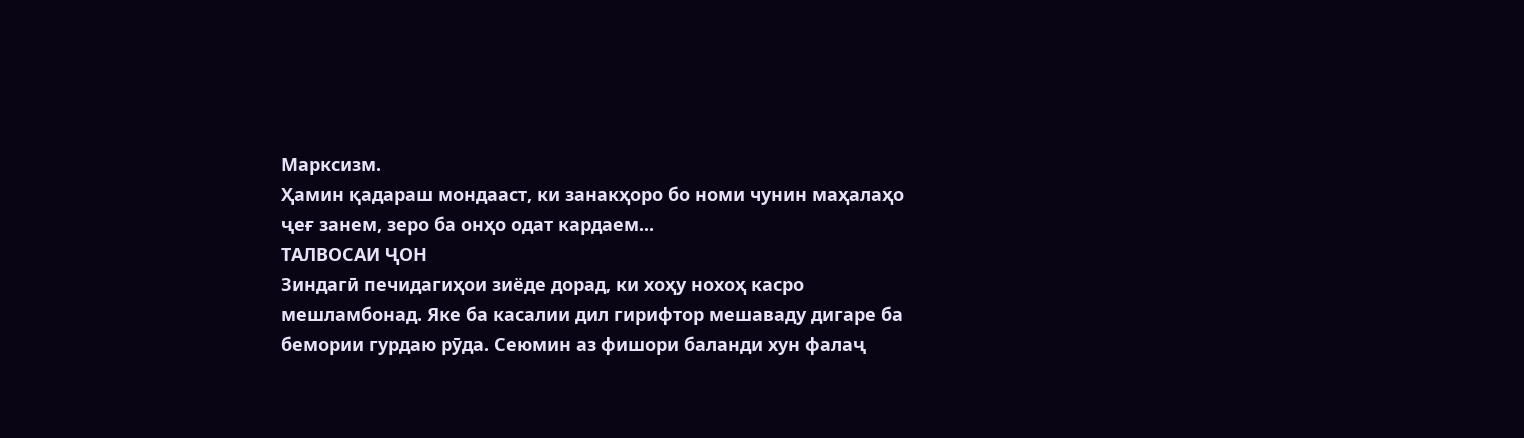Марксизм.
Ҳамин қадараш мондааст, ки занакҳоро бо номи чунин маҳалаҳо ҷеғ занем, зеро ба онҳо одат кардаем...
ТАЛВОСАИ ҶОН
Зиндагӣ печидагиҳои зиёде дорад, ки хоҳу нохоҳ касро мешламбонад. Яке ба касалии дил гирифтор мешаваду дигаре ба бемории гурдаю рӯда. Сеюмин аз фишори баланди хун фалаҷ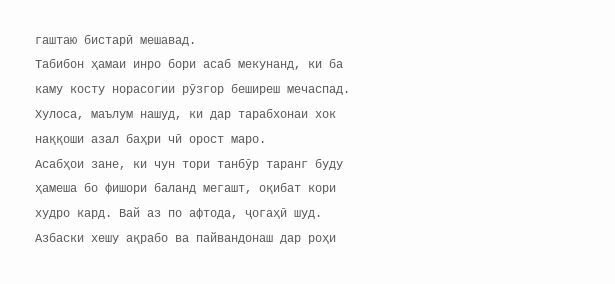гаштаю бистарӣ мешавад.
Табибон ҳамаи инро бори асаб мекунанд, ки ба каму косту норасогии рӯзгор беширеш мечаспад. Хулоса, маълум нашуд, ки дар тарабхонаи хок наққоши азал баҳри чӣ орост маро.
Асабҳои зане, ки чун тори танбӯр таранг буду ҳамеша бо фишори баланд мегашт, оқибат кори худро кард. Вай аз по афтода, ҷогаҳӣ шуд. Азбаски хешу ақрабо ва пайвандонаш дар роҳи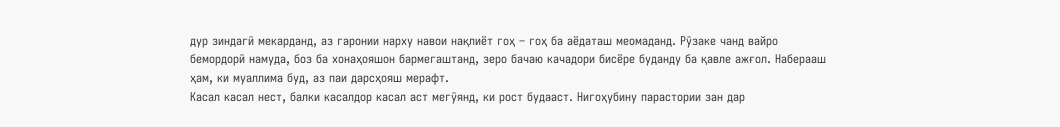дур зиндагӣ мекарданд, аз гаронии нарху навои нақлиёт гоҳ – гоҳ ба аёдаташ меомаданд. Рӯзаке чанд вайро бемордорӣ намуда, боз ба хонаҳояшон бармегаштанд, зеро бачаю качадори бисёре буданду ба қавле ажғол. Наберааш ҳам, ки муаллима буд, аз паи дарсҳояш мерафт.
Касал касал нест, балки касалдор касал аст мегӯянд, ки рост будааст. Нигоҳубину парастории зан дар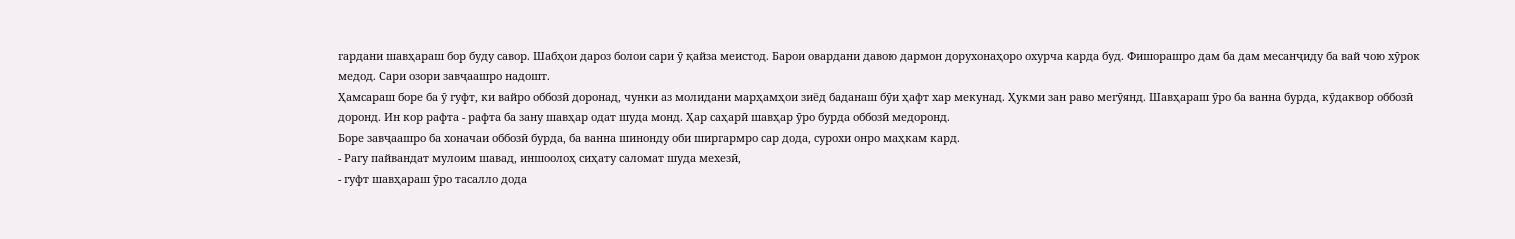гардани шавҳараш бор буду савор. Шабҳои дароз болои сари ӯ қайза меистод. Барои овардани давою дармон дорухонаҳоро охурча карда буд. Фишорашро дам ба дам месанҷиду ба вай чою хӯрок медод. Сари озори завҷаашро надошт.
Ҳамсараш боре ба ӯ гуфт, ки вайро оббозӣ доронад, чунки аз молидани марҳамҳои зиёд баданаш бӯи ҳафт хар мекунад. Ҳукми зан раво мегӯянд. Шавҳараш ӯро ба ванна бурда, кӯдаквор оббозӣ доронд. Ин кор рафта - рафта ба зану шавҳар одат шуда монд. Ҳар саҳарӣ шавҳар ӯро бурда оббозӣ медоронд.
Боре завҷаашро ба хоначаи оббозӣ бурда, ба ванна шинонду оби ширгармро сар дода, сурохи онро маҳкам кард.
- Рагу пайвандат мулоим шавад, иншоолоҳ сиҳату саломат шуда мехезӣ,
- гуфт шавҳараш ӯро тасалло дода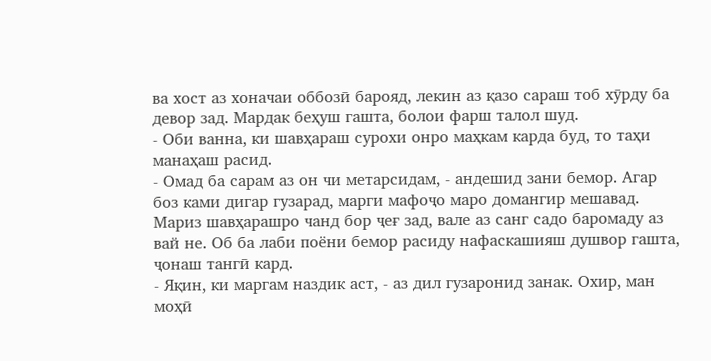ва хост аз хоначаи оббозӣ барояд, лекин аз қазо сараш тоб хӯрду ба девор зад. Мардак беҳуш гашта, болои фарш талол шуд.
- Оби ванна, ки шавҳараш сурохи онро маҳкам карда буд, то таҳи манаҳаш расид.
- Омад ба сарам аз он чи метарсидам, - андешид зани бемор. Агар боз ками дигар гузарад, марги мафоҷо маро домангир мешавад.
Мариз шавҳарашро чанд бор ҷеғ зад, вале аз санг садо баромаду аз вай не. Об ба лаби поёни бемор расиду нафаскашияш душвор гашта, ҷонаш тангӣ кард.
- Яқин, ки маргам наздик аст, - аз дил гузаронид занак. Охир, ман моҳӣ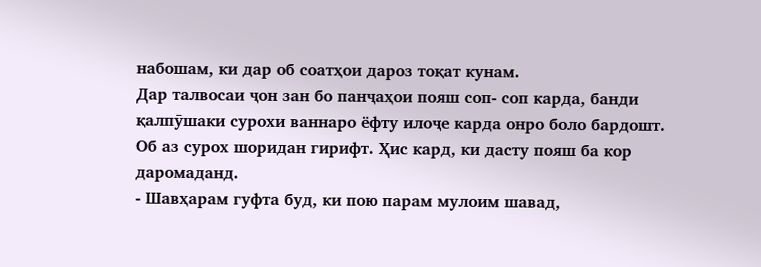набошам, ки дар об соатҳои дароз тоқат кунам.
Дар талвосаи ҷон зан бо панҷаҳои пояш соп- соп карда, банди қалпӯшаки сурохи ваннаро ёфту илоҷе карда онро боло бардошт. Об аз сурох шоридан гирифт. Ҳис кард, ки дасту пояш ба кор даромаданд.
- Шавҳарам гуфта буд, ки пою парам мулоим шавад,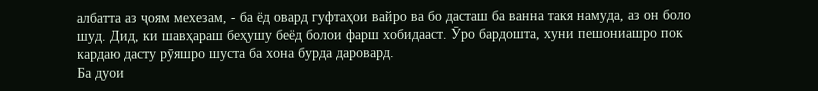албатта аз ҷоям мехезам, - ба ёд овард гуфтаҳои вайро ва бо дасташ ба ванна такя намуда, аз он боло шуд. Дид, ки шавҳараш беҳушу беёд болои фарш хобидааст. Ӯро бардошта, хуни пешониашро пок кардаю дасту рӯяшро шуста ба хона бурда даровард.
Ба дуои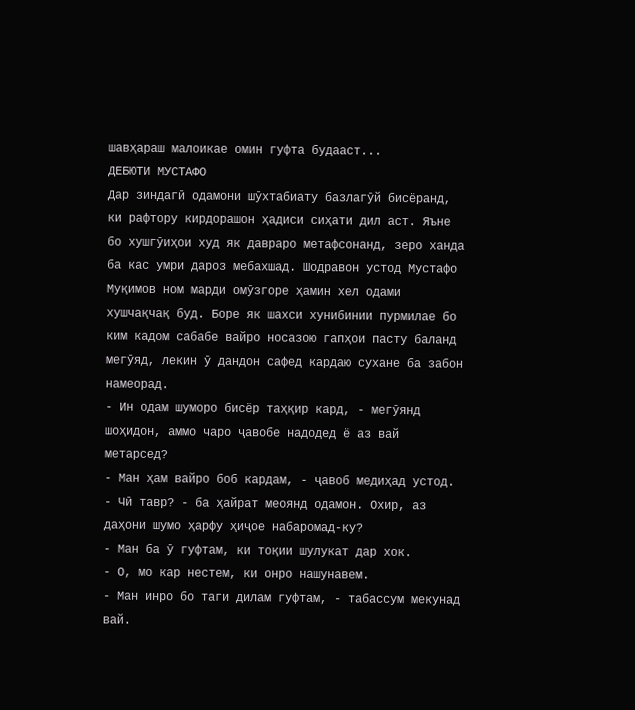шавҳараш малоикае омин гуфта будааст...
ДЕБЮТИ МУСТАФО
Дар зиндагӣ одамони шӯхтабиату базлагӯй бисёранд, ки рафтору кирдорашон ҳадиси сиҳати дил аст. Яъне бо хушгӯиҳои худ як давраро метафсонанд, зеро ханда ба кас умри дароз мебахшад. Шодравон устод Мустафо Муқимов ном марди омӯзгоре ҳамин хел одами хушчақчақ буд. Боре як шахси хунибинии пурмилае бо ким кадом сабабе вайро носазою гапҳои пасту баланд мегӯяд, лекин ӯ дандон сафед кардаю сухане ба забон намеорад.
- Ин одам шуморо бисёр таҳқир кард, - мегӯянд шоҳидон, аммо чаро ҷавобе надодед ё аз вай метарсед?
- Ман ҳам вайро боб кардам, - ҷавоб медиҳад устод.
- Чӣ тавр? - ба ҳайрат меоянд одамон. Охир, аз даҳони шумо ҳарфу ҳиҷое набаромад-ку?
- Ман ба ӯ гуфтам, ки тоқии шулукат дар хок.
- О, мо кар нестем, ки онро нашунавем.
- Ман инро бо таги дилам гуфтам, - табассум мекунад вай.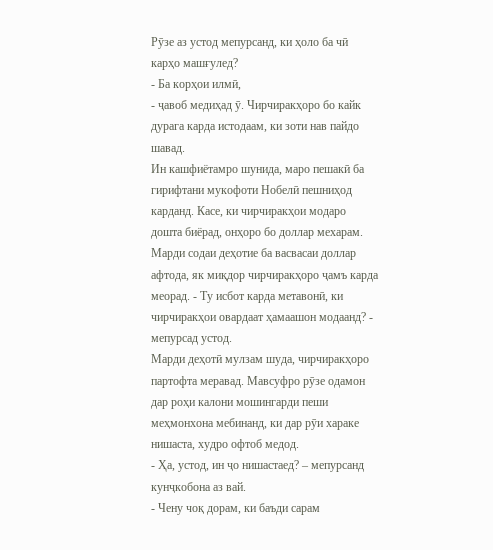Рӯзе аз устод мепурсанд, ки ҳоло ба чӣ карҳо машғулед?
- Ба корҳои илмӣ,
- ҷавоб медиҳад ӯ. Чирчиракҳоро бо кайк дурага карда истодаам, ки зоти нав пайдо шавад.
Ин кашфиётамро шунида, маро пешакӣ ба гирифтани мукофоти Нобелӣ пешниҳод карданд. Касе, ки чирчиракҳои модаро дошта биёрад, онҳоро бо доллар мехарам.
Марди содаи деҳотие ба васвасаи доллар афтода, як миқдор чирчиракҳоро ҷамъ карда меорад. - Ту исбот карда метавонӣ, ки чирчиракҳои овардаат ҳамаашон модаанд? - мепурсад устод.
Марди деҳотӣ мулзам шуда, чирчиракҳоро партофта меравад. Мавсуфро рӯзе одамон дар роҳи калони мошингарди пеши меҳмонхона мебинанд, ки дар рӯи хараке нишаста, худро офтоб медод.
- Ҳа, устод, ин ҷо нишастаед? – мепурсанд кунҷкобона аз вай.
- Чену чоқ дорам, ки баъди сарам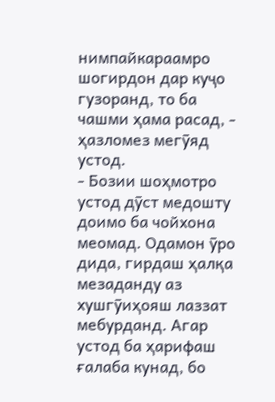нимпайкараамро шогирдон дар куҷо гузоранд, то ба чашми ҳама расад, - ҳазломез мегӯяд устод.
- Бозии шоҳмотро устод дӯст медошту доимо ба чойхона меомад. Одамон ӯро дида, гирдаш ҳалқа мезаданду аз хушгӯиҳояш лаззат мебурданд. Агар устод ба ҳарифаш ғалаба кунад, бо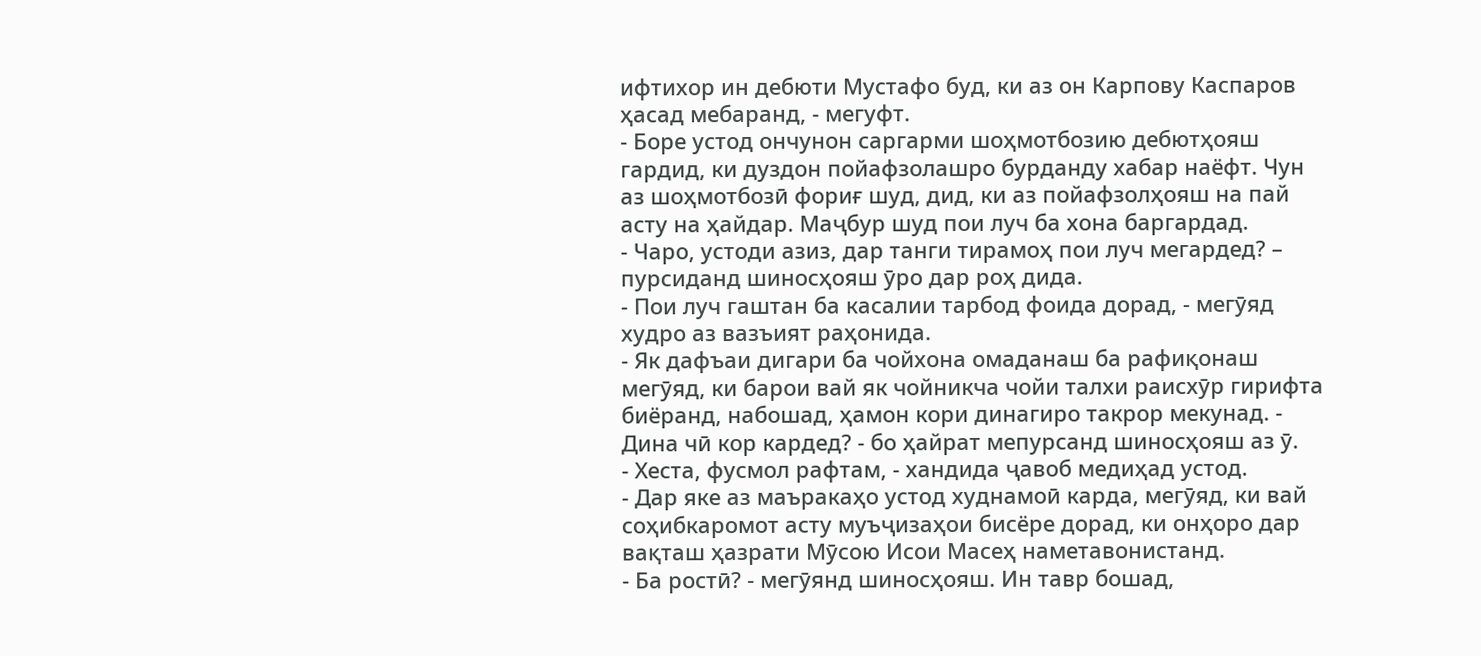ифтихор ин дебюти Мустафо буд, ки аз он Карпову Каспаров ҳасад мебаранд, - мегуфт.
- Боре устод ончунон саргарми шоҳмотбозию дебютҳояш гардид, ки дуздон пойафзолашро бурданду хабар наёфт. Чун аз шоҳмотбозӣ фориғ шуд, дид, ки аз пойафзолҳояш на пай асту на ҳайдар. Маҷбур шуд пои луч ба хона баргардад.
- Чаро, устоди азиз, дар танги тирамоҳ пои луч мегардед? – пурсиданд шиносҳояш ӯро дар роҳ дида.
- Пои луч гаштан ба касалии тарбод фоида дорад, - мегӯяд худро аз вазъият раҳонида.
- Як дафъаи дигари ба чойхона омаданаш ба рафиқонаш мегӯяд, ки барои вай як чойникча чойи талхи раисхӯр гирифта биёранд, набошад, ҳамон кори динагиро такрор мекунад. - Дина чӣ кор кардед? - бо ҳайрат мепурсанд шиносҳояш аз ӯ.
- Хеста, фусмол рафтам, - хандида ҷавоб медиҳад устод.
- Дар яке аз маъракаҳо устод худнамоӣ карда, мегӯяд, ки вай соҳибкаромот асту муъҷизаҳои бисёре дорад, ки онҳоро дар вақташ ҳазрати Мӯсою Исои Масеҳ наметавонистанд.
- Ба ростӣ? - мегӯянд шиносҳояш. Ин тавр бошад,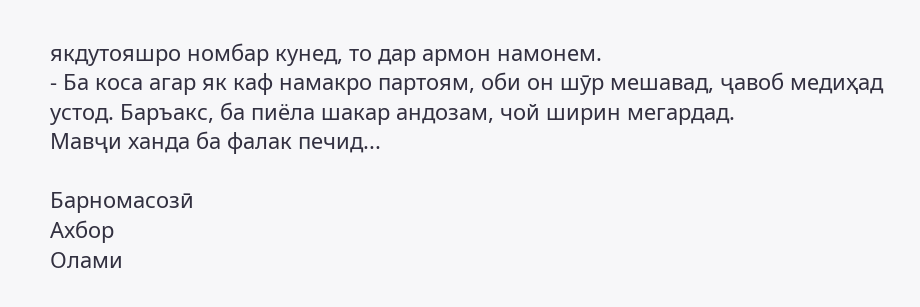якдутояшро номбар кунед, то дар армон намонем.
- Ба коса агар як каф намакро партоям, оби он шӯр мешавад, ҷавоб медиҳад устод. Баръакс, ба пиёла шакар андозам, чой ширин мегардад.
Мавҷи ханда ба фалак печид...

Барномасозӣ
Ахбор
Олами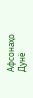Афсонаҳо
Дунё